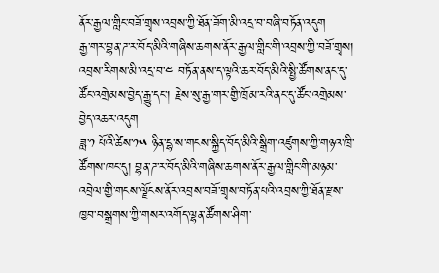ནོར་རྒྱལ་གླིང་བཟོ་གྲྭས་འབྲས་ཀྱི་ཐོན་ཟོག་མི་འདྲ་བ་བཞི་བཏོན་འདུག
རྒྱ་གར་བྷན་ཌ་ར་བོད་མིའི་གཞིས་ཆགས་ནོར་རྒྱལ་གླིང་གི་འབྲས་ཀྱི་བཟོ་གྲྭས། འབྲས་རིགས་མི་འདྲ་བ་༤ བཏོན་ནས་ད་ལྟའི་ཆར་བོད་མིའི་སྤྱི་ཚོགས་ནང་དུ་ཚོང་འགྲེམས་བྱེད་རྒྱུ་དང་། རྗེས་སུ་རྒྱ་གར་གྱི་ཁྲོམ་རའི་ནང་དུ་ཚོང་འགྲེམས་བྱེད་འཆར་འདུག
ཟླ་༡ པོའི་ཚེས་༡༥ ཉིན་དྷ་ས་གངས་སྐྱིད་བོད་མིའི་སྒྲིག་འཛུགས་ཀྱི་གཉའ་ཁྲི་ཚོགས་ཁང་དུ། བྷན་ཌ་ར་བོད་མིའི་གཞིས་ཆགས་ནོར་རྒྱལ་གླིང་གི་མཉམ་འབྲེལ་གྱི་གངས་ལྗོངས་ནོར་འབྲས་བཟོ་གྲྭས་བཏོན་པའི་འབྲས་ཀྱི་ཐོན་རྫས་ཁྱབ་བསྒྲགས་ཀྱི་གསར་འགོད་ལྷན་ཚོགས་ཤིག་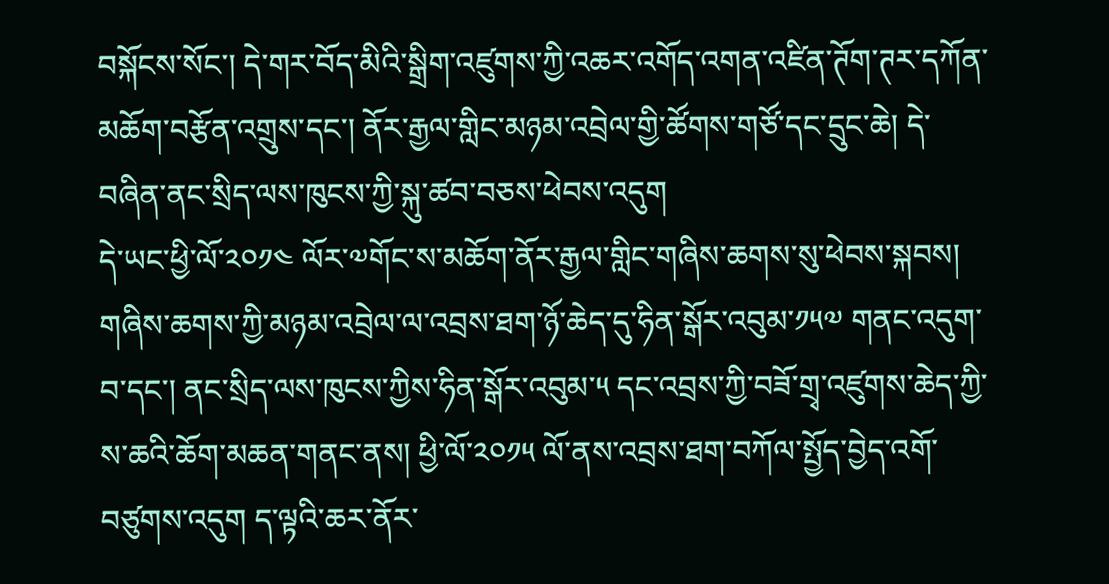བསྐོངས་སོང་། དེ་གར་བོད་མིའི་སྒྲིག་འཛུགས་ཀྱི་འཆར་འགོད་འགན་འཛིན་ཊོག་ཊར་དཀོན་མཆོག་བརྩོན་འགྲུས་དང་། ནོར་རྒྱལ་གླིང་མཉམ་འབྲེལ་གྱི་ཚོགས་གཙོ་དང་དྲུང་ཆེ། དེ་བཞིན་ནང་སྲིད་ལས་ཁུངས་ཀྱི་སྐུ་ཚབ་བཅས་ཕེབས་འདུག
དེ་ཡང་ཕྱི་ལོ་༢༠༡༤ ལོར་༧གོང་ས་མཆོག་ནོར་རྒྱལ་གླིང་གཞིས་ཆགས་སུ་ཕེབས་སྐབས། གཞིས་ཆགས་ཀྱི་མཉམ་འབྲེལ་ལ་འབྲས་ཐག་ཉོ་ཆེད་དུ་ཧིན་སྒོར་འབུམ་༡༥༧ གནང་འདུག་བ་དང་། ནང་སྲིད་ལས་ཁུངས་ཀྱིས་ཧིན་སྒོར་འབུམ་༥ དང་འབྲས་ཀྱི་བཟོ་གྲྭ་འཛུགས་ཆེད་ཀྱི་ས་ཆའི་ཆོག་མཆན་གནང་ནས། ཕྱི་ལོ་༢༠༡༥ ལོ་ནས་འབྲས་ཐག་བཀོལ་སྤྱོད་བྱེད་འགོ་བཙུགས་འདུག ད་ལྟའི་ཆར་ནོར་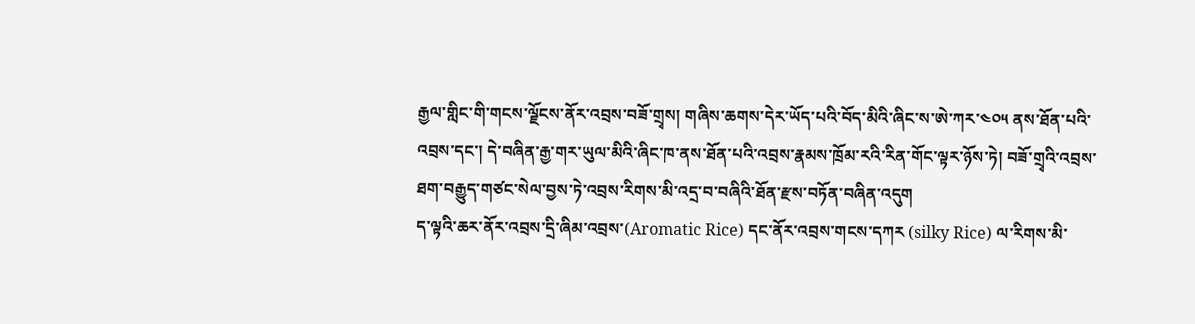རྒྱལ་གླིང་གི་གངས་ལྗོངས་ནོར་འབྲས་བཟོ་གྲྭས། གཞིས་ཆགས་དེར་ཡོད་པའི་བོད་མིའི་ཞིང་ས་ཨེ་ཀར་༤༠༥ ནས་ཐོན་པའི་འབྲས་དང་། དེ་བཞིན་རྒྱ་གར་ཡུལ་མིའི་ཞིང་ཁ་ནས་ཐོན་པའི་འབྲས་རྣམས་ཁྲོམ་རའི་རིན་གོང་ལྟར་ཉོས་ཏེ། བཟོ་གྲྭའི་འབྲས་ཐག་བརྒྱུད་གཙང་སེལ་བྱས་ཏེ་འབྲས་རིགས་མི་འདྲ་བ་བཞིའི་ཐོན་རྫས་བཏོན་བཞིན་འདུག
ད་ལྟའི་ཆར་ནོར་འབྲས་དྲི་ཞིམ་འབྲས་(Aromatic Rice) དང་ནོར་འབྲས་གངས་དཀར (silky Rice) ལ་རིགས་མི་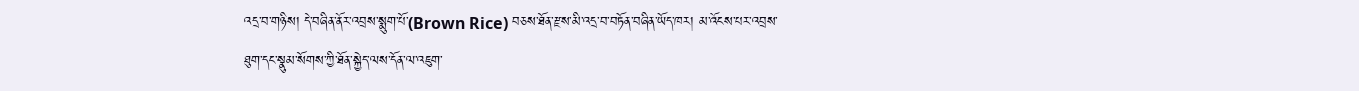འདྲ་བ་གཉིས། དེ་བཞིན་ནོར་འབྲས་སྨུག་པོ་(Brown Rice) བཅས་ཐོན་རྫས་མི་འདྲ་བ་བཏོན་བཞིན་ཡོད་ཁར། མ་འོངས་པར་འབྲས་ཐུག་དང་སྣུམ་སོགས་ཀྱི་ཐོན་སྐྱེད་ལས་དོན་ལ་འཇུག་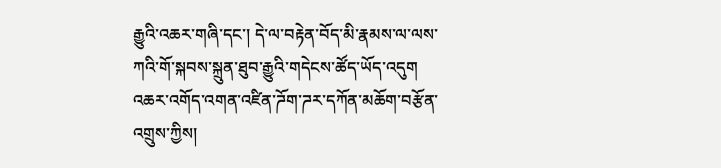རྒྱུའི་འཆར་གཞི་དང་། དེ་ལ་བརྟེན་བོད་མི་རྣམས་ལ་ལས་ཀའི་གོ་སྐབས་སྐྲུན་ཐུབ་རྒྱུའི་གདེངས་ཚོད་ཡོད་འདུག
འཆར་འགོད་འགན་འཛིན་ཌོག་ཌར་དཀོན་མཆོག་བརྩོན་འགྲུས་ཀྱིས།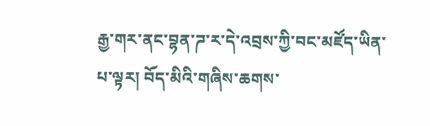རྒྱ་གར་ནང་བྷན་ཌ་ར་དེ་འབྲས་ཀྱི་བང་མཛོད་ཡིན་པ་ལྟར། བོད་མིའི་གཞིས་ཆགས་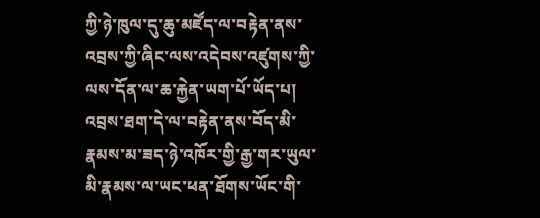ཀྱི་ཉེ་ཁུལ་དུ་ཆུ་མཛོད་ལ་བརྟེན་ནས་འབྲས་ཀྱི་ཞིང་ལས་འདེབས་འཛུགས་ཀྱི་ལས་དོན་ལ་ཆ་རྐྱེན་ཡག་པོ་ཡོད་པ། འབྲས་ཐག་དེ་ལ་བརྟེན་ནས་བོད་མི་རྣམས་མ་ཟད་ཉེ་འཁོར་གྱི་རྒྱ་གར་ཡུལ་མི་རྣམས་ལ་ཡང་ཕན་ཐོགས་ཡོང་གི་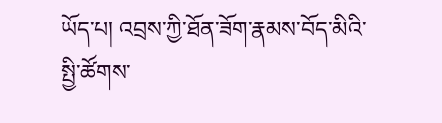ཡོད་པ། འབྲས་ཀྱི་ཐོན་ཟོག་རྣམས་བོད་མིའི་སྤྱི་ཚོགས་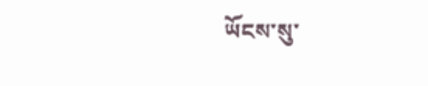ཡོངས་སུ་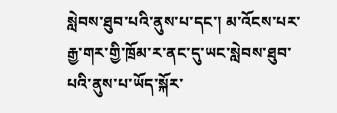སླེབས་ཐུབ་པའི་ནུས་པ་དང་། མ་འོངས་པར་རྒྱ་གར་གྱི་ཁྲོམ་ར་ནང་དུ་ཡང་སླེབས་ཐུབ་པའི་ནུས་པ་ཡོད་སྐོར་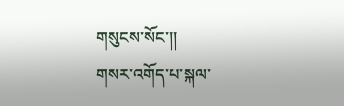གསུངས་སོང་།།
གསར་འགོད་པ་སྐལ་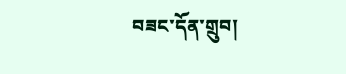བཟང་དོན་གྲུབ།